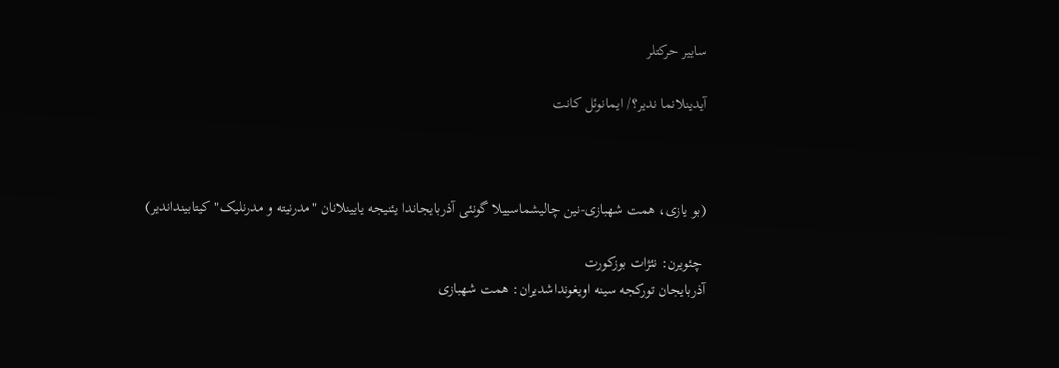سايير حركتلر

آیدینلانما ندیر؟/ ایمانوئل کانت



(بو یازی، همت شهبازی-نین چالیشماسییلا گونئی آذربایجاندا یئنیجه یایینلانان "مدرنیته و مدرنلیک" کیتابینداندیر)

 چئويرن: نئژات بوزکورت
آذربایجان تورکجه سینه اویغونداشدیران: همت شهبازی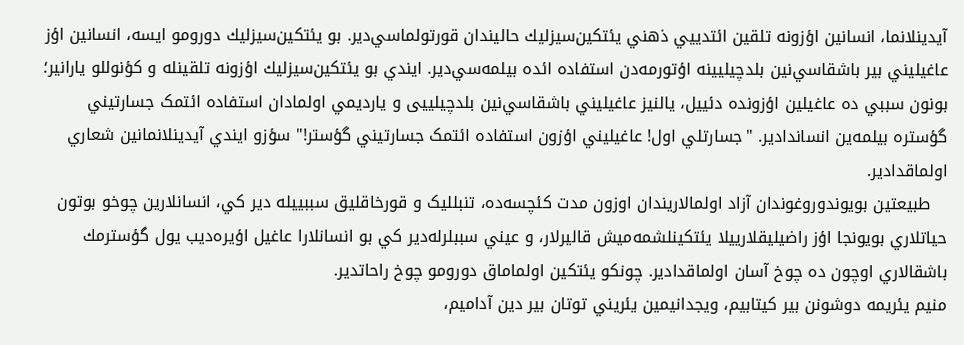آيدينلانما، انسانين اؤزونه تلقين ائتدييي ذهني يئتكين‌سيزليك حاليندان قورتولماسي‌دير. بو يئتكين‌سيزليك‌ دورومو ايسه، انسانين اؤز عاغيليني بير باشقاسي‌نين بلدچيلیینه اؤتورمه‌دن استفاده ائده بيلمه‌سي‌دير. ايندي بو يئتكين‌سيزليك اؤزونه تلقينله و كؤنوللو يارانير؛ بونون سببي ده عاغيلين اؤزونده دئييل، يالنيز عاغيليني باشقاسي‌نين بلدچيلییی و يارديمي اولمادان استفاده ائتمک جسارتيني گؤستره بيلمه‌ين انساندادير. "جسارتلي اول! عاغيليني اؤزون استفاده ائتمک جسارتيني گؤستر!" سؤزو ايندي آيدينلانمانين شعاري اولماقدادير.
   طبيعتين بويوندوروغوندان آزاد اولمالاريندان اوزون مدت كئچسه‌ده، تنبلليک و قورخاقليق سببييله دير کي، انسانلارين چوخو بوتون حياتلاري بويونجا اؤز راضيليقلارييلا يئتکينلشمه‌ميش قاليرلار، و عيني سببلرله‌دير کي بو انسانلارا عاغيل اؤيره‌ديب يول گؤسترمك باشقالاري اوچون ده چوخ آسان اولماقدادير. چونكو يئتکين اولماماق دورومو چوخ راحاتدير.
منيم يئريمه دوشونن بير کيتابيم، ويجدانيمين يئريني توتان بير دين آداميم،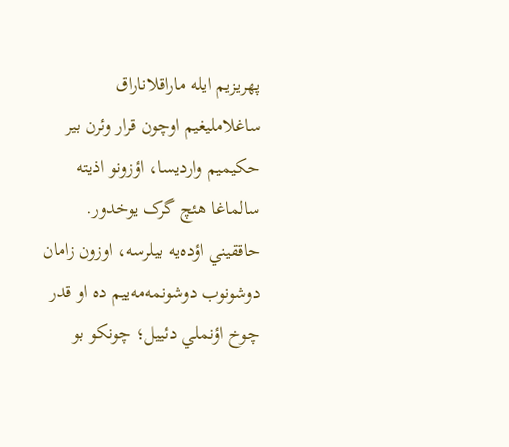پهريزيم ايله ماراقلاناراق ساغلامليغيم اوچون قرار وئرن بير حكيميم وارديسا، اؤزونو اذيته سالماغا هئچ گرک يوخدور. حاققيني اؤده‌يه بيلرسه، اوزون زامان دوشونوب دوشونمه‌مه‌ييم ده او قدر چوخ اؤنملي دئييل؛ چونكو بو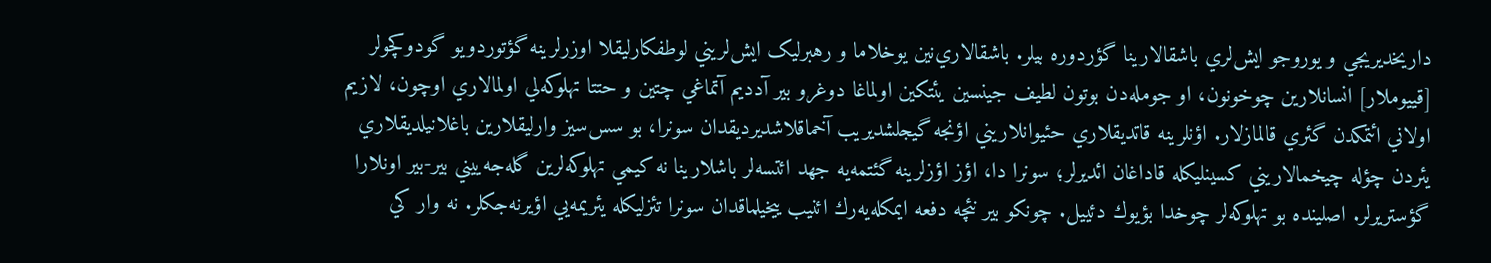داريخديريجي و يوروجو ايش‌لري باشقالارينا گؤردوره بيلر. باشقالاري‌نين يوخلاما و رهبرليک ايش‌لريني لوطفكارليقلا اوزرلرينه گؤتوردويو گودوكچولر [قييوملار] انسانلارين چوخونون، او جومله‌دن بوتون لطيف جينسين يئتکين اولماغا دوغرو بير آدديم آتماغي چتين و حتتا تهلوکه‌لي اولمالاري اوچون، لازيم اولاني ائتمکدن گئري قالمازلار. اؤنلرينه قاتديقلاري حئيوانلاريني اؤنجه گيجلشديريب آخماقلاشديرديقدان سونرا، بو سس‌سيز وارليقلارين باغلانيلديقلاري يئردن چؤله چيخمالاريني کسینلیکله قاداغان ائديرلر؛ سونرا دا، اؤز اؤزلرينه گئتمه‌يه جهد ائتسه‌لر باشلارينا نه کيمي تهلوکه‌لرين گله‌جه‌ييني بير-بير اونلارا گؤستريرلر. اصلينده بو تهلوكه‌لر چوخدا بؤيوك دئييل. چونكو بير نئچه دفعه ايمكله‌يه‌رك ائنيب ييخيلماقدان سونرا تئزليكله يئريمه‌يي اؤيرنه‌جكلر. نه وار کي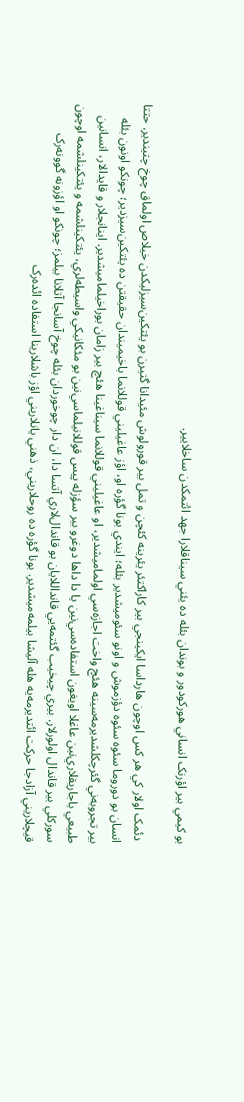بو كيمي بير اؤرنک انساني هورکودور و بوندان بئله ده يئني سيناقلارا جهد ائتمکدن ساخلايير.

 دئمک اولار کي هر كس اوچون هارداسا ايکينجي بير كاراكتئر يئرينه کئچن و تمل بير قورولوش مئيدانا گتيرن بو يئتكين‌سيزليكدن خيلاص اولماق چوخ چتيندير. حتتا انسان بو دوروما سئوه سئوه دؤزموش و اونو سئوميشدير بئله؛ ايندي بونا گؤره او، اؤز عاغيليني قوللانما باخيميندان حقيقتن ده يئتكين‌سيزدير؛ چونكو اونون بئله بير تجروبه‌ني گئرچکلشديرمه‌سينه هئچ واخت اجازه‌سي اولماميشدير، او عاغيليني قوللانما سيناغينا هئچ بير زامان بوراخيلماميشدير. اينانجلار و قايدالار، انسانين طبيعي باجاريقلاري‌نين عاغلا اويغون استفاده‌سي‌نين يا دا داها دوغرو بير سؤزله پيس قوللانيلماسي‌نين بو مئكانيکي واسيطه‌لري، يئتکينلشمه و يئتکينلشمه اوچون سوركلي بير قاندال اولورلار. بيري چيخيب گئتمه‌يي قانداللايان بو قاندال‌لاري آتسا دا، ان دار چوخوردان بئله چوخ آسانجا آتلانا بيلمز؛ چونكو او اؤزونه گوونه‌رک قيچلاريني آزادجا حرکت ائتديرمه‌يه هله آليشا بيلمه‌ميشدير. بونا گؤره ده روحلاريني، ذهني يانلاريني اؤز باشلارينا استفاده ائده‌رک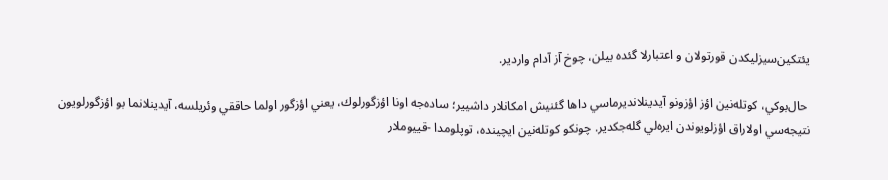يئتكين‌سيزليكدن قورتولان و اعتبارلا گئده بيلن، چوخ آز آدام واردير.

 حال‌بوکي، كوتله‌نين اؤز اؤزونو آيدينلانديرماسي داها گئنيش امکانلار داشيير؛ ساده‌جه اونا اؤزگورلوك، يعني اؤزگور اولما حاققي وئريلسه، آيدينلانما بو اؤزگورلويون نتيجه‌سي اولاراق اؤزلويوندن ايره‌لي گله‌جكدير. چونكو كوتله‌نين ايچينده، توپلومدا -قييوملار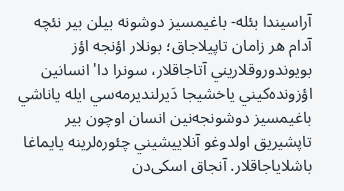آراسيندا بئله- باغيمسيز دوشونه بيلن بير نئچه آدام هر زامان تاپيلاجاق؛ بونلار اؤنجه اؤز بويوندوروقلاريني آتاجاقلار، سونرا دا' انسانين اؤزونده‌کيني ياخشيجا دَيرلنديرمه‌سي ايله ياناشي باغيمسيز دوشونجه‌نين انسان اوچون بير تاپشيريق اولدوغو آنلاييشيني چئوره‌لرينه‌ يايماغا باشلاياجاقلار. آنجاق اسکی‌دن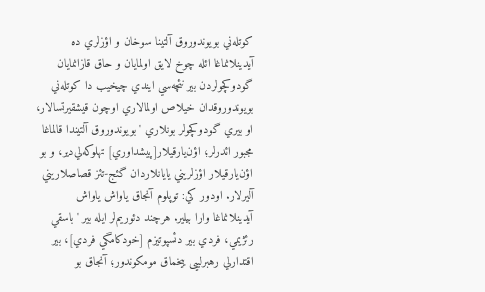کوتله‌ني بويوندوروق آلتينا سوخان و اؤزلري ده آيدينلانماغا ائله چوخ لايق اولمايان و حاق قازانمايان گودوكچولردن بير نئچه‌سي ايندي چيخيب دا کوتله‌ني بويوندوروقدان خيلاص اولمالاري اوچون قيشقيرتسالار، او بيري گودوكچولر بونلاري 'بويوندوروق آلتيندا قالماغا مجبور ائدرلر؛ اؤن‌يارقيلار[پيشداوري] تهلوكه‌لي‌دير، و بو اؤن‌يارقيلار اؤزلريني يايانلاردان گئج-تئز قصاصلاريني آلیرلار. اودور كي: توپلوم آنجاق ياواش ياواش آيدينلانماغا وارا بيلير. هرچند دئوريم‌لر ايله بير 'باسقي رئژيمي، فردي بير دئسپوتيزم [خودكامگي فردي]، بير اقتدارلي رهبرلییی ييخماق مومكوندور؛ آنجاق بو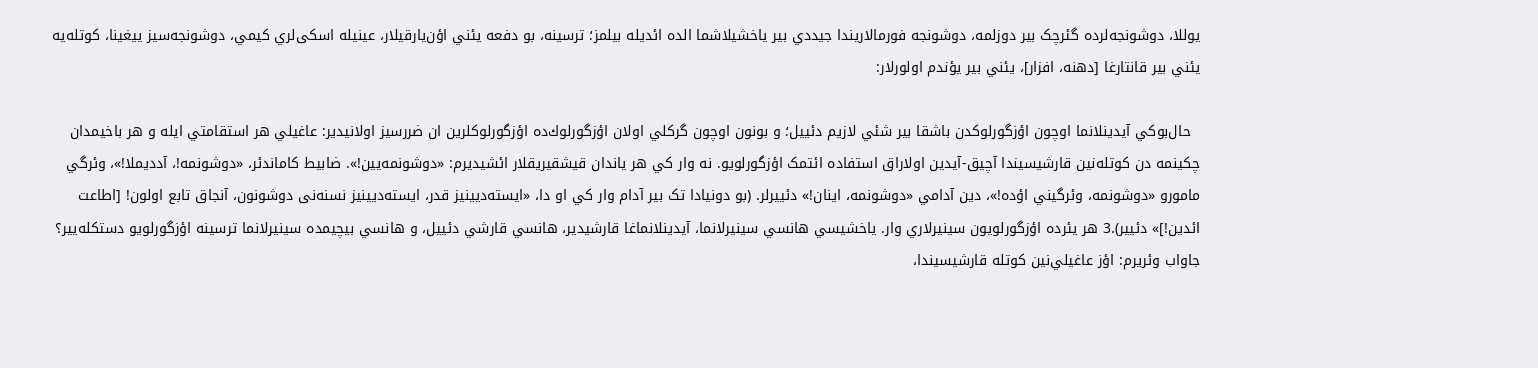يوللا، دوشونجه‌لرده گئرچک بير دوزلمه، دوشونجه فورمالاريندا جيددي بير ياخشيلاشما الده ائديله بيلمز؛ ترسينه، بو دفعه يئني اؤن‌يارقيلار، عينيله اسکی‌لري کيمي، دوشونجه‌سيز ييغينا، کوتله‌يه يئني بير قانتارغا [دهنه، افزار]، يئني بير يؤندم اولورلار:

  حال‌بوکي آيدينلانما اوچون اؤزگورلوكدن باشقا بير شئي لازيم دئييل؛ و بونون اوچون گركلي اولان اؤزگورلوك‌ده‌ اؤزگورلوكلرين ان ضررسيز اولانيدير: عاغيلي هر استقامتي ايله و هر باخيمدان چکينمه دن كوتله‌نين قارشيسيندا آچيق-آيدين اولاراق استفاده ائتمک اؤزگورلويو. نه وار کي هر ياندان قيشقيريقلار ائشيديرم: «دوشونمه‌يين!». ضابيط كاماندئر، «دوشونمه!، آدديملا!»، وئرگي مامورو «دوشونمه، وئرگيني اؤده!»، دين آدامي «دوشونمه، اينان!» دئييرلر. (بو دونيادا تک بير آدام وار کي او دا، «ايسته‌دیینیز قدر، ايسته‌دیینیز نسنه‌‌نی دوشونون، آنجاق تابع اولون! [اطاعت ائدين!]» دئيير).3 هر يئرده اؤزگورلويون‌ سينيرلاري وار. ياخشيسي هانسي ‌سينيرلانما، آيدينلانماغا قارشيدير، هانسي قارشي دئييل، و هانسي بيچيمده سينيرلانما ترسينه اؤزگورلويو‌ دستكله‌يير؟ جاواب وئريرم: اؤز عاغيلي‌نين کوتله قارشيسيندا،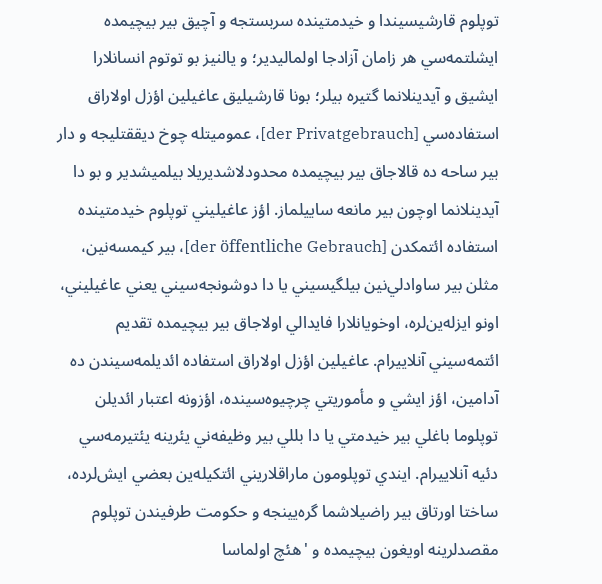توپلوم قارشيسيندا و خيدمتينده سربستجه و آچيق بير بيچيمده ايشلتمه‌سي هر زامان آزادجا اولماليدير؛ و يالنيز بو توتوم انسانلارا ايشيق و آيدينلانما گتيره بيلر؛ بونا قارشيليق عاغيلين اؤزل اولاراق استفاده‌سي [der Privatgebrauch]، عموميتله چوخ ديققتليجه و دار بير ساحه ده قالاجاق بير بيچيمده محدودلاشديريلا بيلميشدير و بو دا آيدينلانما اوچون بير مانعه ساييلماز. اؤز عاغيليني توپلوم خيدمتينده استفاده ائتمکدن [der öffentliche Gebrauch]، بير کيمسه‌نين، مثلن بير ساوادلي‌نين بيلگيسيني يا دا دوشونجه‌سيني يعني عاغيليني، اونو ايزله‌ين‌لره، اوخويانلارا فايدالي اولاجاق بير بيچيمده تقديم ائتمه‌سيني آنلاييرام. عاغيلين اؤزل اولاراق استفاده ائديلمه‌سيندن ده آدامين، اؤز ايشي و مأموريتي چرچيوه‌سينده، اؤزونه اعتبار ائديلن توپلوما باغلي بير خيدمتي يا دا بللي بير وظيفه‌ني يئرينه يئتيرمه‌سي دئيه آنلاييرام. ايندي توپلومون ماراقلاريني ائتكيله‌ين بعضي ايش‌لرده، ساختا اورتاق بير راضيلاشما گره‌يينجه و حكومت طرفيندن توپلوم مقصدلرينه اويغون بيچيمده و 'هئچ اولماسا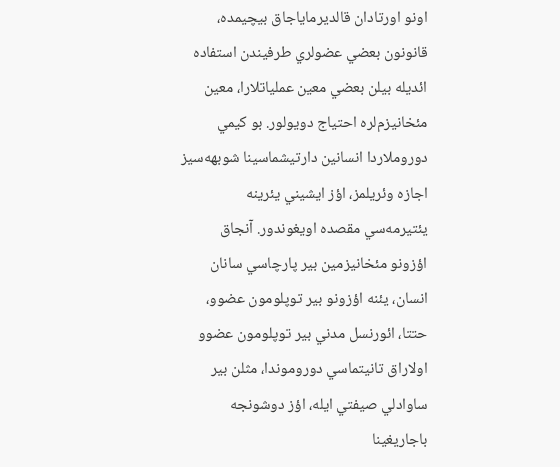اونو اورتادان قالديرماياجاق بيچيمده، قانونون بعضي عضولري طرفيندن استفاده ائديله بيلن بعضي معين عملياتلارا، معين مئخانيزم‌لره احتياج دويولور. بو کيمي دوروملاردا انسانين دارتيشماسينا شوبهه‌سيز اجازه وئريلمز، اؤز ايشيني يئرينه يئتيرمه‌سي مقصده اويغوندور. آنجاق اؤزونو مئخانيزمين بير پارچاسي سانان انسان، يئنه اؤزونو بير توپلومون عضوو، حتتا، ائورنسل مدني بير توپلومون عضوو اولاراق تانيتماسي دوروموندا، مثلن بير ساوادلي صيفتي ايله، اؤز دوشونجه باجاريغينا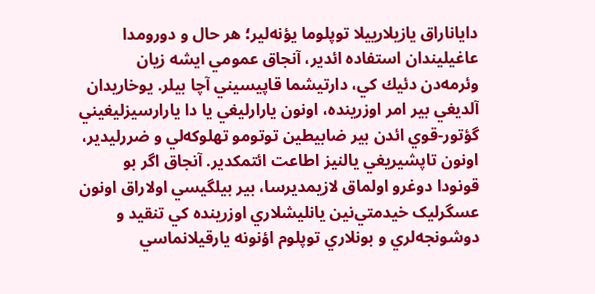داياناراق يازيلارييلا توپلوما يؤنه‌لير؛ هر حال و دورومدا عاغيليندان استفاده ائدير، آنجاق عمومي ايشه زيان وئرمه‌دن دئيك كي، دارتيشما قاپيسيني آچا بيلر. يوخاريدان آلديغي بير امر اوزرينده، اونون يارارليغي يا دا يارارسيزليغيني گؤتور-قوي ائدن بير ضابيطين توتومو تهلوکه‌لي و ضررليدير، اونون تاپشيريغي يالنيز اطاعت ائتمکدير. آنجاق اگر بو قونودا دوغرو اولماق لازيمديرسا، بير بيلگيسي اولاراق اونون عسگرليک خيدمتي‌نين يانليشلاري اوزرينده کي تنقيد و دوشونجه‌لري و بونلاري توپلوم اؤنونه يارقيلانماسي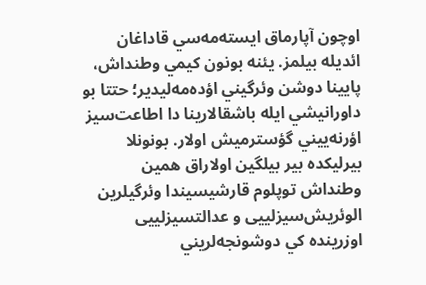اوچون آپارماق ايسته‌مه‌سي قاداغان ائديله بيلمز. يئنه بونون کيمي وطنداش، پايينا دوشن وئرگيني اؤده‌مه‌ليدير؛ حتتا بو داورانيشي ايله باشقالارينا دا اطاعت‌سيز اؤرنه‌ييني گؤسترميش اولار. بونونلا بيرليکده بير بيلگين اولاراق همين وطنداش توپلوم قارشيسيندا وئرگيلرين الوئريش‌سيزلییی و عدالتسيزلییی اوزرينده کي دوشونجه‌لريني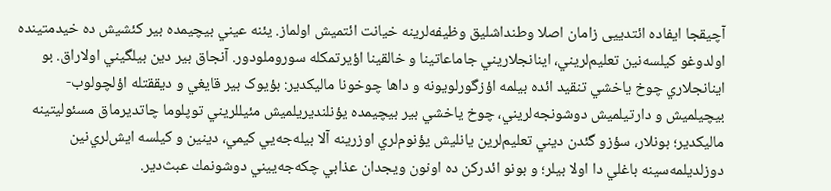آچيقجا ايفاده ائتدییی زامان اصلا وطنداشليق وظيفه‌لرينه خيانت ائتميش اولماز. يئنه عيني بيچيمده بير کئشيش ده خيدمتينده اولدوغو کيلسه‌نين تعليم‌لريني، اينانجلاريني جاماعاتينا و خالقينا اؤيرتمکله سوروملودور. آنجاق بير دين بيلگيني اولاراق. بو اينانجلاري چوخ ياخشي تنقيد ائده بيلمه اؤزگورلويونه‌ و داها چوخونا ماليکدير: بؤيوک بير قايغي و ديققتله اؤلچولوب-بيچيلميش و دارتيلميش دوشونجه‌لريني، چوخ ياخشي بير بيچيمده يؤنلنديريلميش مئيللريني توپلوما چاتديرماق مسئوليتينه ماليکدير؛ بونلار، سؤزو گئدن ديني تعليم‌لرين يانليش‌ يؤنوم‌لري اوزرينه آلا بيله‌جه‌یي کيمي، دينين و کيلسه ايش‌لري‌نين دوزلديلمه‌سينه باغلي دا اولا بيلر؛ و بونو ائدرکن ده اونون ويجدان عذابي چكه‌جه‌ييني دوشونمك عبث‌دير.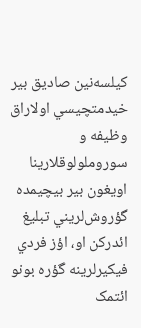کيلسه‌نين صاديق بير خيدمتچيسي اولاراق وظيفه و سوروملولوقلارينا اويغون بير بيچيمده گؤروش‌لريني تبليغ ائدرکن او، اؤز فردي فيكيرلرينه‌ گؤره بونو ائتمک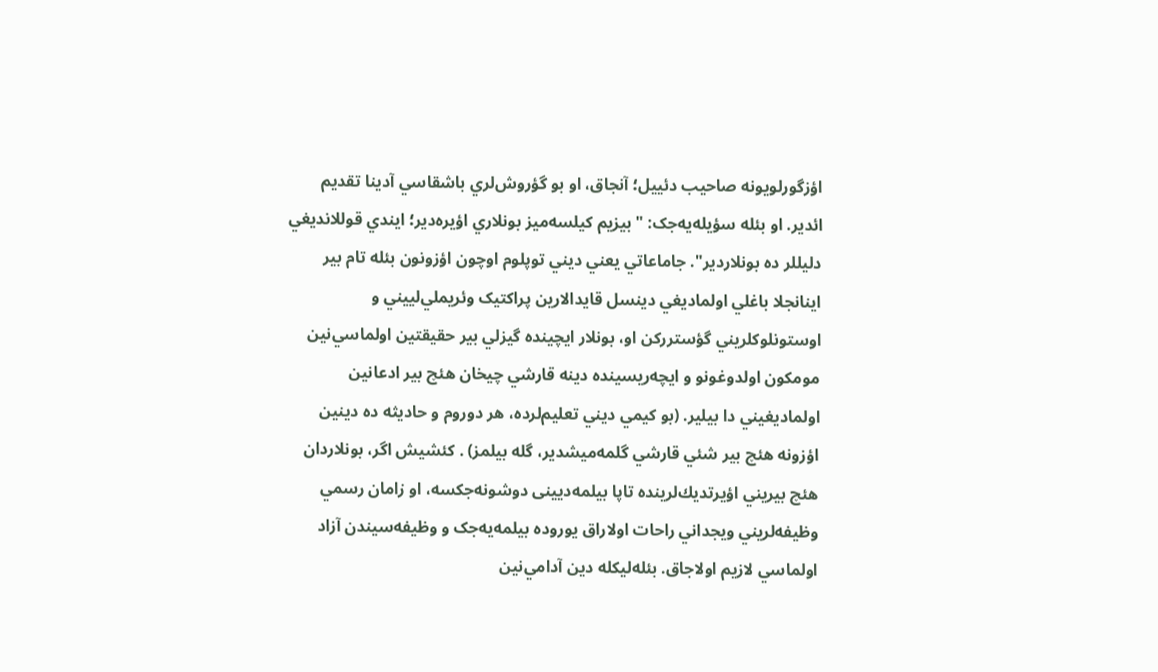اؤزگورلويونه‌ صاحیب دئييل؛ آنجاق، او بو گؤروش‌لري باشقاسي آدينا تقديم ائدير. او بئله سؤيله‌يه‌جک: "بيزيم کيلسه‌ميز بونلاري اؤيره‌دير؛ ايندي قوللانديغي دليللر ده بونلاردير". جاماعاتي يعني ديني توپلوم اوچون اؤزونون بئله تام بير اينانجلا باغلي اولماديغي دينسل قايدالارين پراکتيک وئريملي‌لييني و اوستونلوکلريني گؤستررکن او، بونلار ايچينده گيزلي بير حقيقتين اولماسي‌نين مومکون اولدوغونو و ايچه‌ريسينده دينه قارشي چيخان هئچ بير ادعانین اولماديغيني دا بيلير. (بو کيمي ديني تعليم‌لرده، هر دوروم و حاديثه ده دينين اؤزونه هئچ بير شئي قارشي گلمه‌ميشدير، گله بيلمز) . کئشيش اگر، بونلاردان هئچ بيريني اؤيرتديك‌لرينده تاپا بيلمه‌دیینی دوشونه‌جکسه، او زامان رسمي وظيفه‌لريني ويجداني راحات اولاراق يوروده بيلمه‌يه‌جک و وظيفه‌سيندن آزاد اولماسي لازيم اولاجاق. بئله‌ليكله دين آدامي‌نين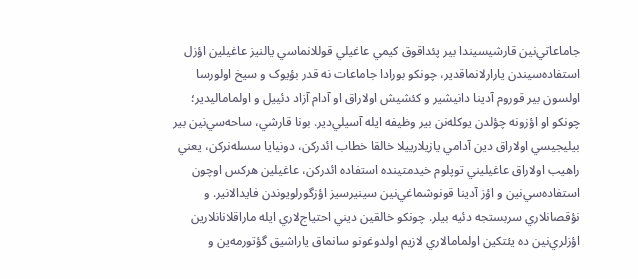جاماعاتي‌نين قارشيسيندا بير پئداقوق کيمي عاغيلي قوللانما‌سي يالنيز عاغيلين اؤزل استفاده‌سيندن يارارلانماقدير، چونكو بورادا جاماعات نه قدر بؤيوک و سيخ اولورسا اولسون بير قوروم آدينا دانيشير و کئشيش اولاراق او آدام آزاد دئييل و اولماماليدير؛ چونكو او اؤزونه چؤلدن يوکله‌نن بير وظيفه ايله آسيلي‌دير. بونا قارشي، ساحه‌سي‌نين بير بيليجيسي اولاراق دين آدامي يازيلارييلا خالقا خطاب ائدرکن، دونيايا سسله‌نرکن، يعني راهيب اولاراق عاغيليني توپلوم خيدمتينده استفاده ائدرکن، عاغيلين هرکس اوچون استفاده‌سي‌نين و اؤز آدينا قونوشماغي‌نين سینیرسيز اؤزگورلويوندن فايدالانير. و نؤقصانلاري سربستجه دئيه بيلر. چونكو خالقين ديني احتياج‌لاري ايله ماراقلانانلارين اؤزلري‌نين ده يئتکين اولمامالاري لازيم اولدوغونو سانماق ياراشيق گؤتورمه‌ين و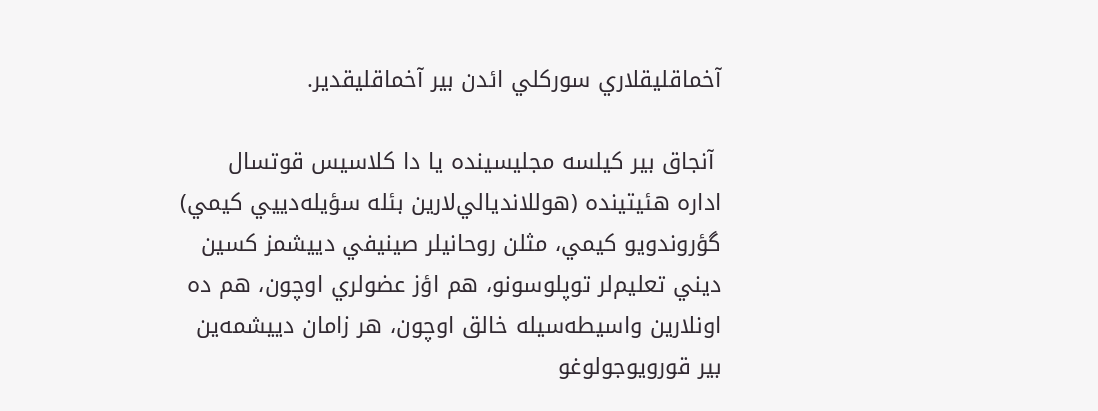آخماقليقلاري سوركلي ائدن بير آخماقليقدير.

 آنجاق بير کيلسه مجليسينده يا دا كلاسيس قوتسال اداره‌ هئيتينده (هوللانديالي‌لارين بئله سؤيله‌دييي کيمي) گؤروندويو كيمي، مثلن روحانيلر صينيفي دييشمز كسين ديني تعليم‌لر توپلوسونو، هم اؤز عضولري‌ اوچون، هم ده اونلارين واسيطه‌‌سيله خالق اوچون، هر زامان دييشمه‌ين بير قورويوجولوغو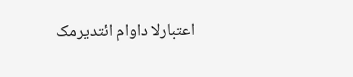اعتبارلا داوام ائتديرمک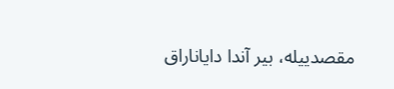مقصدييله، بير آندا داياناراق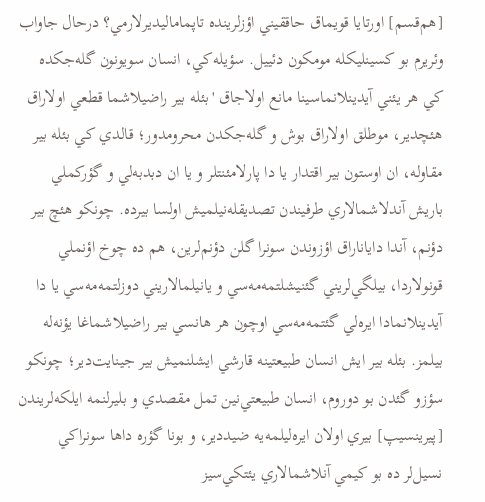[هم‌قسم] اورتايا قويماق حاققيني اؤزلرينده تاپماماليديرلارمي؟ درحال جاواب وئريرم بو کسینلیکله مومکون دئييل. سؤيله‌کي، انسان سويونون گله‌جکده کي هر يئني آيدينلانماسينا مانع اولاجاق 'بئله بير راضيلاشما قطعي اولاراق  هئچدير، موطلق اولاراق بوش و گله‌جکدن محرومدور؛ قالدي کي بئله بير مقاوله، ان اوستون بير اقتدار يا دا پارلامئنتلر و يا ان دبدبه‌لي و گؤرکملي باريش آندلاشمالاري طرفيندن تصديقله‌نيلميش اولسا بيرده. چونكو هئچ بير دؤنم، آندا داياناراق اؤزوندن سونرا گلن دؤنم‌لرين، هم ده چوخ اؤنملي قونولاردا، بيلگي‌لريني گئنيشلتمه‌مه‌سي و يانيلمالاريني دوزلتمه‌مه‌سي يا دا آيدينلانمادا ايره‌لي گئتمه‌مه‌سي اوچون هر هانسي بير راضيلاشماغا يؤنه‌له بيلمز. بئله بير ايش‌ انسان طبيعتينه قارشي ايشلنميش بير جينايت‌دير؛ چونكو سؤزو گئدن بو دوروم، انسان طبيعتي‌نين تمل مقصدي و بليرلنمه ايلكه‌لريندن [پيرينسيپ] بيري اولان ايره‌ليلمه‌يه ضيددير، و بونا گؤره داها سونراکي نسيل‌لر ده بو کيمي آنلاشمالاري يئتكي‌سيز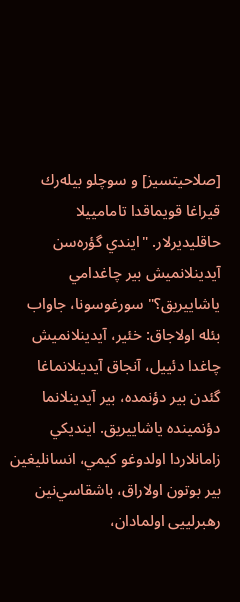[صلاحيتسيز] و سوچلو بيله‌رك قيراغا قويماقدا تامامييلا حاقليديرلار. "ايندي گؤره‌سن آيدينلانميش بير چاغدامي ياشاييريق؟" سورغوسونا، جاواب بئله اولاجاق: خئير، آيدينلانميش چاغدا دئييل، آنجاق آيدينلانماغا گئدن بير دؤنمده، بير آيدينلانما دؤنمينده ياشاييريق. اينديکي زامانلاردا اولدوغو کيمي، انسانليغين بير بوتون اولاراق، باشقاسي‌نين رهبرلییی اولمادان،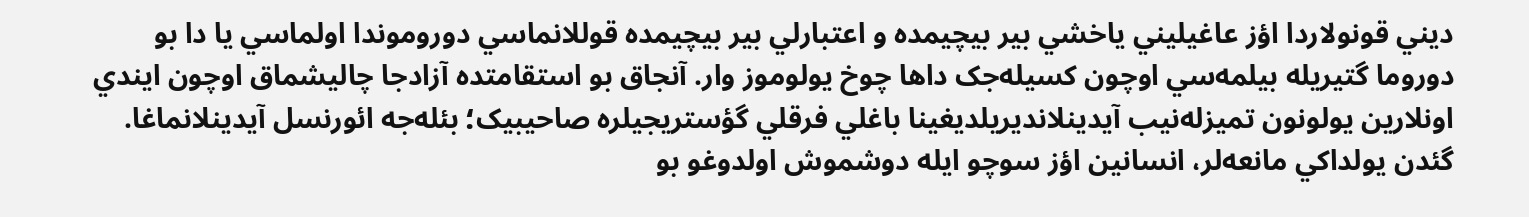ديني قونولاردا اؤز عاغيليني ياخشي بير بيچيمده و اعتبارلي بير بيچيمده قوللانما‌سي دوروموندا اولماسي يا دا بو دوروما گتيريله بيلمه‌سي اوچون كسيله‌‌جک داها چوخ يولوموز وار. آنجاق بو استقامتده آزادجا چاليشماق اوچون ايندي اونلارين يولونون تميزله‌نيب آيدينلانديريلديغينا باغلي فرقلي گؤستريجيلره صاحیبيک؛ بئله‌جه ائورنسل آيدينلانماغا. گئدن يولداکي مانعه‌لر، انسانين اؤز سوچو ايله دوشموش اولدوغو بو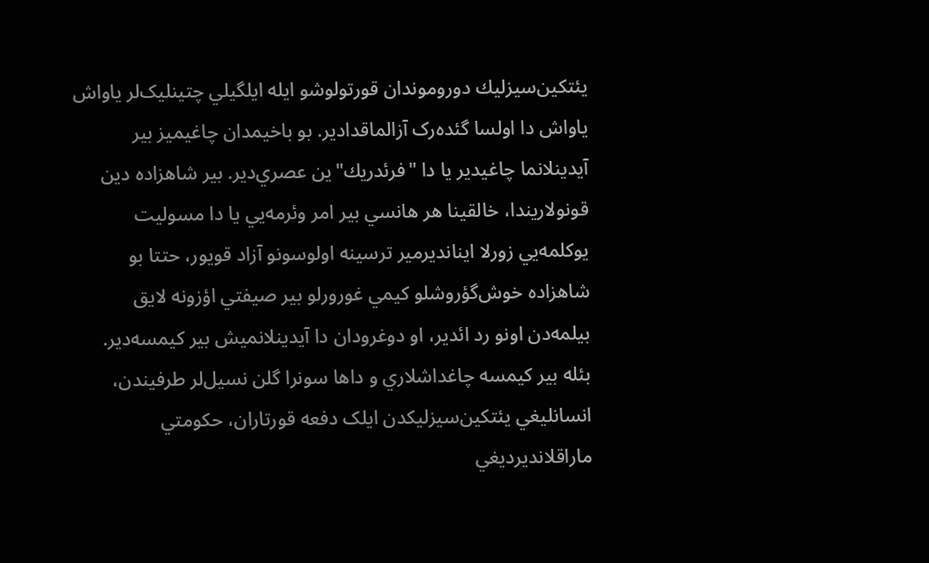يئتكين‌سيزليك‌ دوروموندان قورتولوشو ايله ایلگیلي چتينليک‌لر ياواش ياواش دا اولسا گئده‌رک آزالماقدادير. بو باخيمدان چاغيميز بير آيدينلانما چاغيدير يا دا "فرئدريك"ين عصري‌دير. بير شاهزاده دين قونولاريندا، خالقينا هر هانسي بير امر وئرمه‌يي يا دا مسوليت يوکلمه‌يي زورلا اينانديرمير ترسينه اولوسونو آزاد قويور، حتتا بو شاهزاده خوش‌گؤروشلو کيمي غورورلو بير صيفتي اؤزونه لايق بيلمه‌دن اونو رد ائدير، او دوغرودان دا آيدينلانميش بير کيمسه‌دير. بئله بير کيمسه چاغداشلاري و داها سونرا گلن نسيل‌لر طرفيندن، انسانليغي يئتكين‌سيزليكدن ايلک دفعه قورتاران، حكومتي ماراقلانديرديغي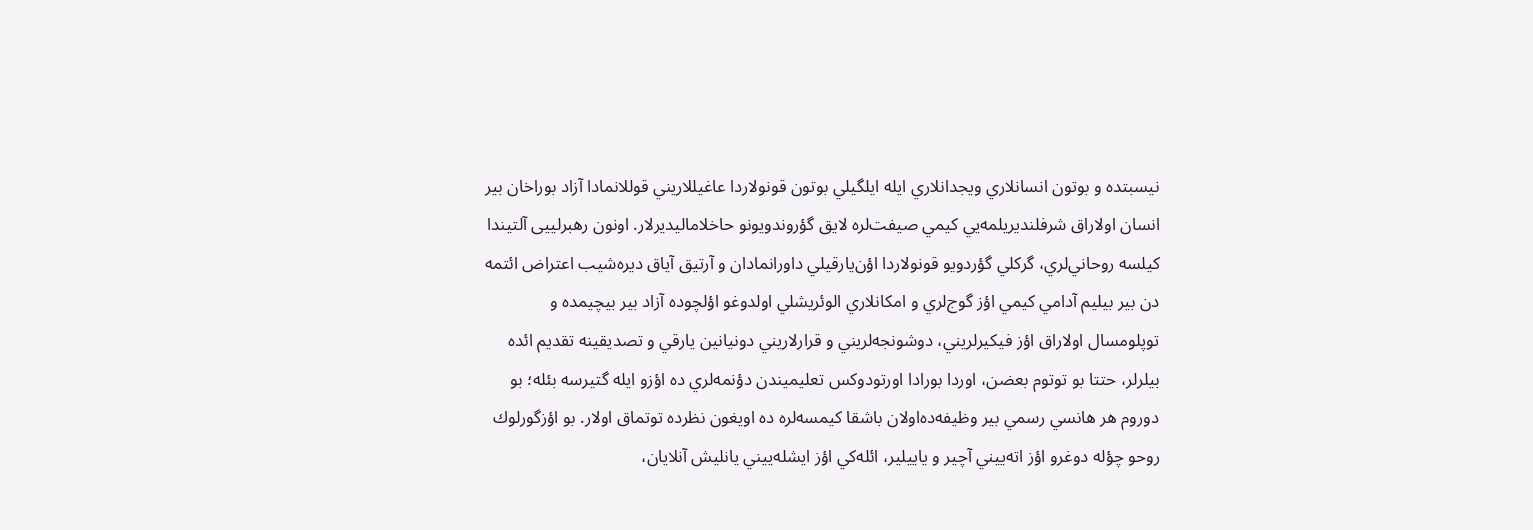نيسبتده و بوتون انسانلاري ويجدانلاري ايله ایلگیلي بوتون قونولاردا عاغيللاريني قوللانمادا آزاد بوراخان بير انسان اولاراق شرفلنديريلمه‌يي كيمي صيفت‌لره لايق گؤروندويونو حاخلاماليديرلار. اونون رهبرلییی آلتيندا کيلسه روحاني‌لري، گركلي گؤردويو قونولاردا اؤن‌يارقيلي داورانمادان و آرتيق آياق ديره‌شيب اعتراض ائتمه دن بير بيليم آدامي کيمي اؤز گوج‌لري و امکانلاري الوئريشلي اولدوغو اؤلچوده آزاد بير بيچيمده و توپلومسال اولاراق اؤز فيكيرلريني، دوشونجه‌لريني و قرارلاريني دونيانين يارقي و تصديقينه تقديم ائده بيلرلر، حتتا بو توتوم بعضن، اوردا بورادا اورتودوکس تعليميندن دؤنمه‌لري ده اؤزو ايله گتيرسه بئله؛ بو دوروم هر هانسي رسمي بير وظيفه‌ده‌اولان باشقا کيمسه‌لره ده اويغون نظرده توتماق اولار. بو اؤزگورلوك روحو چؤله دوغرو اؤز اته‌ييني آچير و ياييلير، ائله‌کي اؤز ايشله‌ييني يانليش‌ آنلايان،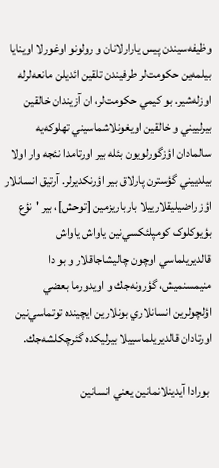وظيفه‌سيندن پيس يارارلانان و رولونو اوغورلا اوينايا بيلمه‌ين حكومت‌لر طرفيندن تلقين ائديلن مانعه‌لرله اوزله‌شير. بو کيمي حكومت‌لر، ان آزيندان خالقين بيرلییني و خالقين اويغونلاشماسيني تهلوکه‌يه سالمادان اؤزگورلويون بئله بير اورتامدا نئجه وار اولا بیلدییني گؤسترن پارلاق بير اؤرنکديرلر. آرتيق انسانلار اؤز راضيليقلارييلا بارباريزمين [توحش]، بير 'نؤع بؤيوکلوک کومپلئکسي‌نين ياواش ياواش قالديريلماسي اوچون چاليشاجاقلار و بو دا منيمسنميش، گؤرونه‌جك و اويدورما بعضي اؤلچولرين انسانلاري بونلارين ايچينده توتماسي‌نين اورتادان قالديريلماسييلا بيرليکده گئرچکلشه‌جك.

 بورادا آيدينلانمانين يعني انسانين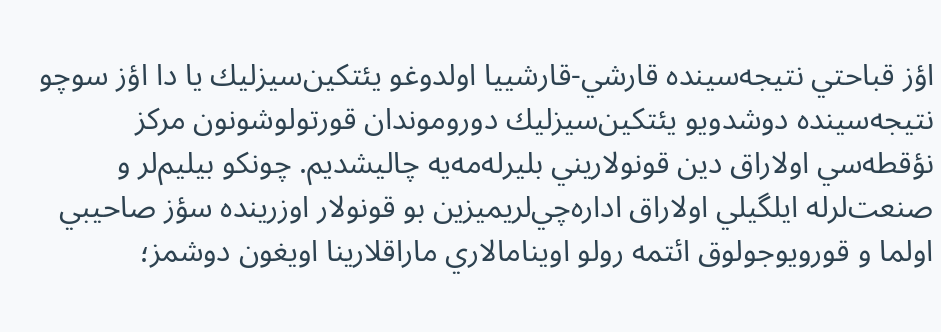اؤز قباحتي نتيجه‌سينده قارشي-قارشييا اولدوغو يئتكين‌سيزليك‌ يا دا اؤز سوچو  نتيجه‌سينده دوشدويو يئتكين‌سيزليك‌ دوروموندان قورتولوشونون مرکز نؤقطه‌سي اولاراق دين قونولاريني بليرله‌مه‌يه چاليشديم. چونكو بيليم‌لر و صنعت‌لرله ایلگیلي اولاراق اداره‌چي‌لريميزين بو قونولار اوزرينده سؤز صاحیبي اولما و قورويوجولوق ائتمه رولو اوينامالاري ماراقلارينا اويغون دوشمز؛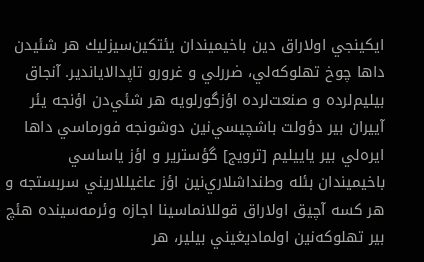ايکينجي اولاراق دين باخيميندان يئتكين‌سيزليك‌ هر شئيدن داها چوخ تهلوکه‌لي، ضررلي و غرورو تاپدالاياندير. آنجاق بيليم‌لرده و صنعت‌لرده اؤزگورلويه هر شئي‌دن اؤنجه‌ يئر آييران بير دؤولت باشچيسي‌نين دوشونجه فورماسي داها ايره‌لي بير ياييليم [ترويج] گؤسترير و اؤز ياساسي باخيميندان بئله وطنداشلاري‌نين اؤز عاغيللاريني سربستجه و هر کسه آچيق اولاراق قوللانما‌سينا اجازه وئرمه‌سينده هئچ بير تهلوکه‌نين اولماديغيني بيلير، هر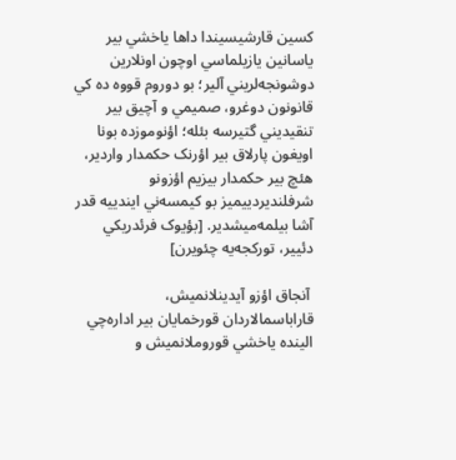کسين قارشيسيندا داها ياخشي بير ياسانين يازيلماسي اوچون اونلارين دوشونجه‌لريني آلیر؛ بو دوروم قووه ده کي قانونون دوغرو، صميمي و آچيق بير تنقيديني گتيرسه بئله؛ اؤنوموزده بونا اويغون پارلاق بير اؤرنک حكمدار واردير، هئچ بير حكمدار بيزيم اؤزونو شرفلنديردييميز بو کيمسه‌ني ايندييه قدر آشا بيلمه‌ميشدير. [بؤيوک فرئدريكي دئيير، توركجه‌يه چئويرن]

 آنجاق اؤزو آيدينلانميش، قاراباسمالاردان قورخمايان بير اداره‌چي الينده ياخشي قوروملانميش و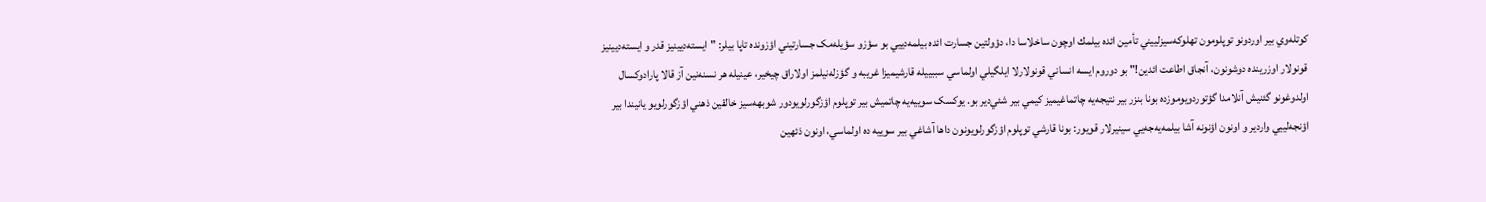كوتله‌وي بير اوردونو توپلومون تهلوکه‌سيزلییني تأمین ائده بيلمك اوچون ساخلاسا دا، دؤولتين جسارت ائده بيلمه‌دييي بو سؤزو سؤيله‌مک جسارتيني اؤزونده تاپا بيلر: "ايسته‌دیینیز قدر و ايسته‌دیینیز قونولار اوزرينده دوشونون، آنجاق اطاعت ائدين!" بو دوروم ايسه انساني قونولارلا ایلگیلي اولماسي سببييله قارشيميزا غريبه و گؤزله‌نيلمز اولاراق چيخير، عينيله هر نسنه‌‌نین آز قالا پارادوکسال اولدوغونو گئنيش آنلامدا گؤتوردويوموزده بونا بنزر بير نتيجه‌يه چاتماغيميز کيمي بير شئي‌دير بو. يوکسک سوييه‌يه چاتميش بير توپلوم اؤزگورلويودور شوبهه‌سيز خالقين ذهني اؤزگورلويو يانيندا بير اؤنجه‌لييي واردير و اونون اؤنونه آشا بيلمه‌يه‌جه‌يي سینیرلار قويور: بونا قارشي توپلوم اؤزگورلويونون داها آشاغي بير سوييه ده اولماسي، اونون ذئهين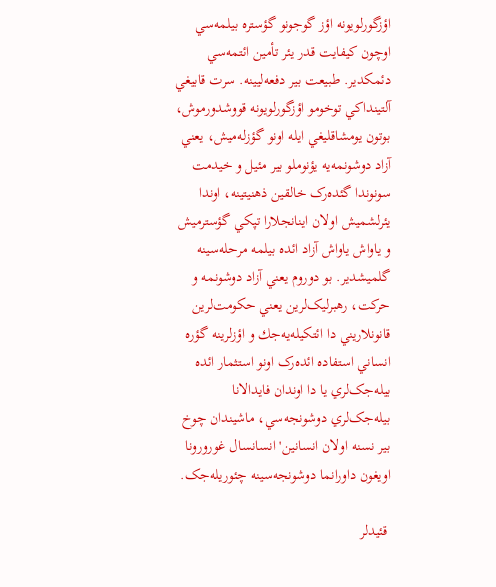اؤزگورلويونه‌ اؤز گوجونو گؤستره بيلمه‌سي اوچون کيفايت قدر يئر تأمین ائتمه‌سي دئمکدير. طبيعت بير دفعه‌لیینه. سرت قابيغي آلتينداکي توخومو اؤزگورلويونه‌ قووشدورموش، بوتون يومشاقليغي ايله اونو گؤزله‌ميش، يعني آزاد دوشونمه‌يه يؤنوملو بير مئيل و خيدمت سونوندا گئده‌رک خالقين ذهنيتينه، اوندا يئرلشميش اولان اينانجلارا تپكي گؤسترميش و ياواش ياواش آزاد ائده بيلمه مرحله‌سينه گلميشدير. بو دوروم يعني آزاد دوشونمه و حرکت، رهبرليک‌لرين يعني حكومت‌لرين قانونلاريني دا ائتكيله‌يه‌جك و اؤزلرينه گؤره انساني استفاده ائده‌رک اونو استثمار ائده بيله‌جک‌لري يا دا اوندان فايدالانا بيله‌جک‌لري دوشونجه‌سي، ماشيندان چوخ بير نسنه‌ اولان انسانين' انسانسال غورورونا اويغون داورانما دوشونجه‌سينه چئوريله‌جک.

 قئيدلر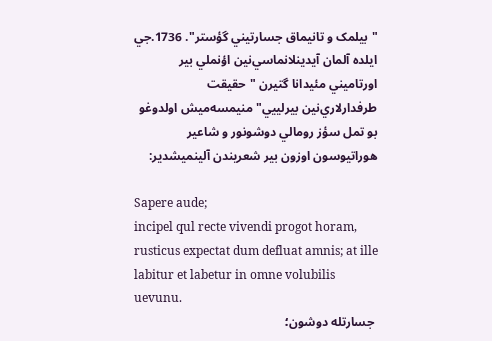"بيلمک و تانيماق جسارتيني گؤستر". 1736.جي ايلده آلمان آيدينلانماسي‌نين اؤنملي بير اورتاميني مئيدانا گتيرن "حقيقت طرفدارلاري‌نين بيرلییي" منيمسه‌ميش اولدوغو بو تمل سؤز رومالي دوشونور و شاعير هوراتيوسون اوزون بير شعريندن آلينميشدير:

Sapere aude;
incipel qul recte vivendi progot horam,
rusticus expectat dum defluat amnis; at ille
labitur et labetur in omne volubilis uevunu.
 جسارتله دوشون؛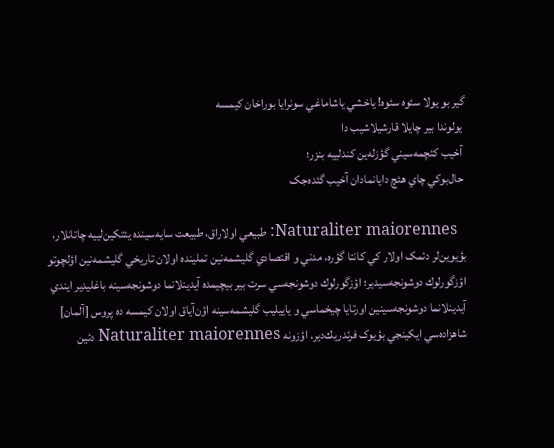گير بو يولا سئوه سئوه! ياخشي ياشاماغي سونرايا بوراخان کيمسه
 يولوندا بير چايلا قارشيلاشيب دا
 آخيب کئچمه‌سيني گؤزله‌ين کندلييه بنزر؛
 حال‌بوکي چاي هئچ دايانمادان آخيب گئده‌جک

  Naturaliter maiorennes: طبيعي اولاراق، طبيعت سايه‌سينده يئتکين‌لييه چاتانلار، بؤيوين‌لر دئمک اولار کي کانتا گؤره، مدني و اقتصادي گليشمه‌نين تملينده اولان تاريخي گليشمه‌نين اؤلچوتو اؤزگورلوك دوشونجه‌سيدير؛ اؤزگورلوك دوشونجه‌سي سرت بير بيچيمده آيدينلانما دوشونجه‌سينه باغليدير ايندي آيدينلانما دوشونجه‌سينين اورتايا چيخماسي و ياييليب گليشمه‌سينه اؤن‌آياق اولان کيمسه ده پروس [آلمان] شاهزاده‌سي ايکينجي بؤيوک فرئدريك‌دير. اؤزونه Naturaliter maiorennes دئين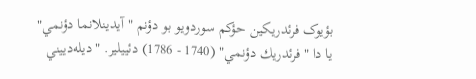بؤيوک فرئدريكين حؤکم سوردويو بو دؤنم "آيدينلانما دؤنمي" يا دا "فرئدريك دؤنمي" (1740 - 1786) دئييلير. "ديله‌دييني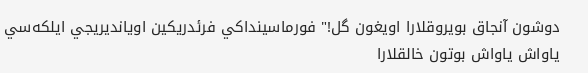دوشون آنجاق بويروقلارا اويغون گل!" فورماسينداکي فرئدريكين اويانديريجي ايلكه‌سي ياواش ياواش بوتون خالقلارا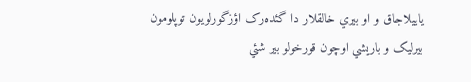ياييلاجاق و او بيري خالقلار دا گئده‌رک اؤزگورلويون توپلومون بيرليک و باريشي اوچون قورخولو بير شئي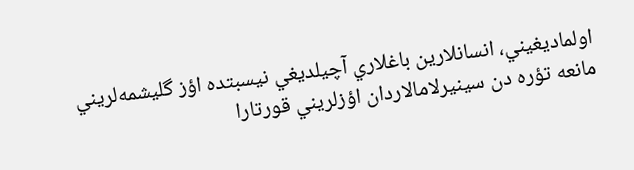اولماديغيني، انسانلارين باغلاري آچيلديغي نيسبتده اؤز گليشمه‌لريني مانعه تؤره دن‌ سينيرلامالاردان اؤزلريني قورتارا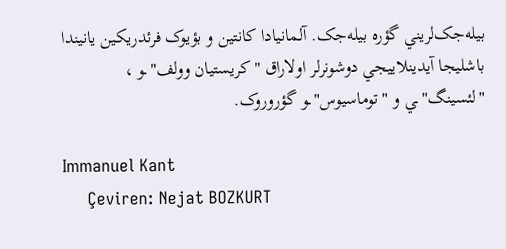بيله‌جک‌لريني گؤره بيله‌جک. آلمانيادا کانتين و بؤيوک فرئدريكين يانيندا باشليجا آيدينلاييجي دوشونرلر اولاراق "كريستيان وولف"ـو ، "لئسينگ"ـي و "توماسيوس"ـو گؤروروک.

Immanuel Kant
     Çeviren: Nejat BOZKURT